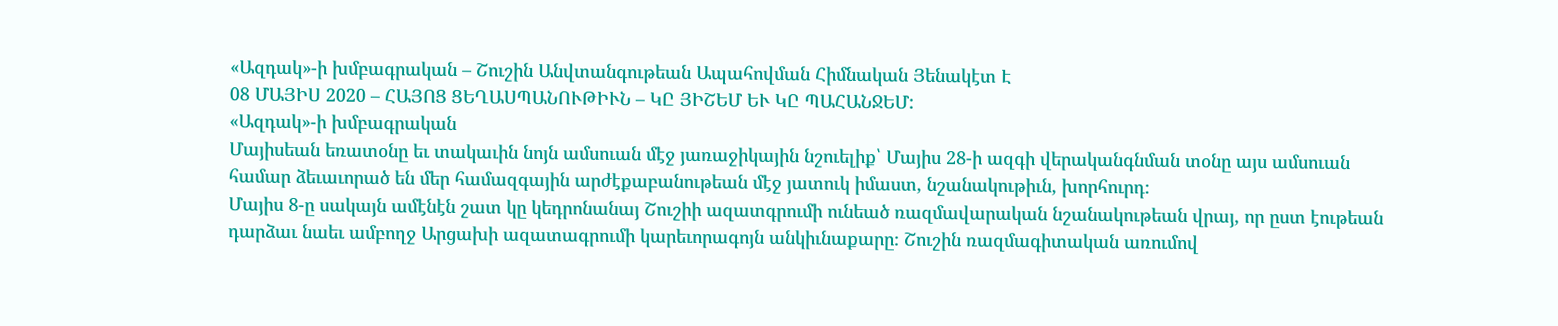«Ազդակ»-ի խմբագրական – Շուշին Անվտանգութեան Ապահովման Հիմնական Յենակէտ Է
08 ՄԱՅԻՍ 2020 – ՀԱՅՈՑ ՑԵՂԱՍՊԱՆՈՒԹԻՒՆ – ԿԸ ՅԻՇԵՄ ԵՒ ԿԸ ՊԱՀԱՆՋԵՄ:
«Ազդակ»-ի խմբագրական
Մայիսեան եռատօնը եւ տակաւին նոյն ամսուան մէջ յառաջիկային նշուելիք՝ Մայիս 28-ի ազգի վերականգնման տօնը այս ամսուան համար ձեւաւորած են մեր համազգային արժէքաբանութեան մէջ յատուկ իմաստ, նշանակութիւն, խորհուրդ։
Մայիս 8-ը սակայն ամէնէն շատ կը կեդրոնանայ Շուշիի ազատգրումի ունեած ռազմավարական նշանակութեան վրայ, որ ըստ էութեան դարձաւ նաեւ ամբողջ Արցախի ազատագրումի կարեւորագոյն անկիւնաքարը։ Շուշին ռազմագիտական առումով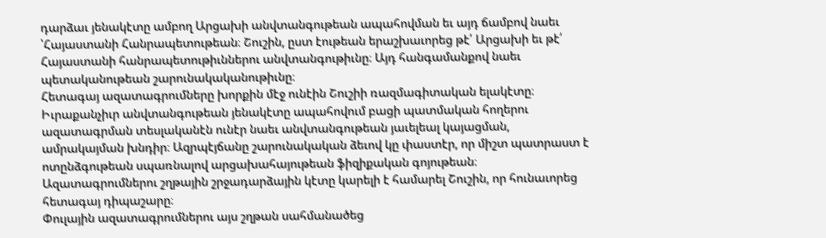դարձաւ յենակէտը ամբող Արցախի անվտանգութեան ապահովման եւ այդ ճամբով նաեւ ՝Հայաստանի Հանրապետութեան։ Շուշին, ըստ էութեան երաշխաւորեց թէ՛ Արցախի եւ թէ՛ Հայաստանի հանրապետութիւններու անվտանգութիւնը։ Այդ հանգամանքով նաեւ պետականութեան շարունակականութիւնը։
Հետագայ ազատագրումները խորքին մէջ ունէին Շուշիի ռազմագիտական ելակէտը։ Իւրաքանչիւր անվտանգութեան յենակէտը ապահովում բացի պատմական հողերու ազատագրման տեսլականէն ունէր նաեւ անվտանգութեան յաւելեալ կայացման, ամրակայման խնդիր։ Ազրպէյճանը շարունակական ձեւով կը փաստէր, որ միշտ պատրաստ է ոտընձգութեան սպառնալով արցախահայութեան ֆիզիքական գոյութեան։ Ազատագրումներու շղթային շրջադարձային կէտը կարելի է համարել Շուշին, որ հունաւորեց հետագայ դիպաշարը։
Փուլային ազատագրումներու այս շղթան սահմանածեց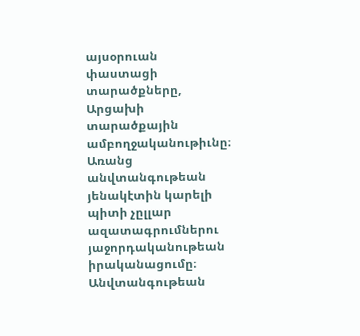այսօրուան փաստացի տարածքները, Արցախի տարածքային ամբողջականութիւնը։ Առանց անվտանգութեան յենակէտին կարելի պիտի չըլլար ազատագրումներու յաջորդականութեան իրականացումը։
Անվտանգութեան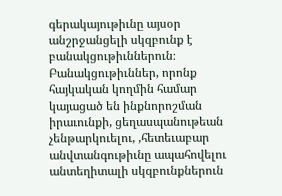գերակայութիւնը այսօր անշրջանցելի սկզբունք է բանակցութիւններուն։ Բանակցութիւններ, որոնք հայկական կողմին համար կայացած են ինքնորոշման իրաւունքի, ցեղասպանութեան չենթարկուելու, ,հետեւաբար անվտանգութիւնը ապահովելու անտեղիտալի սկզբունքներուն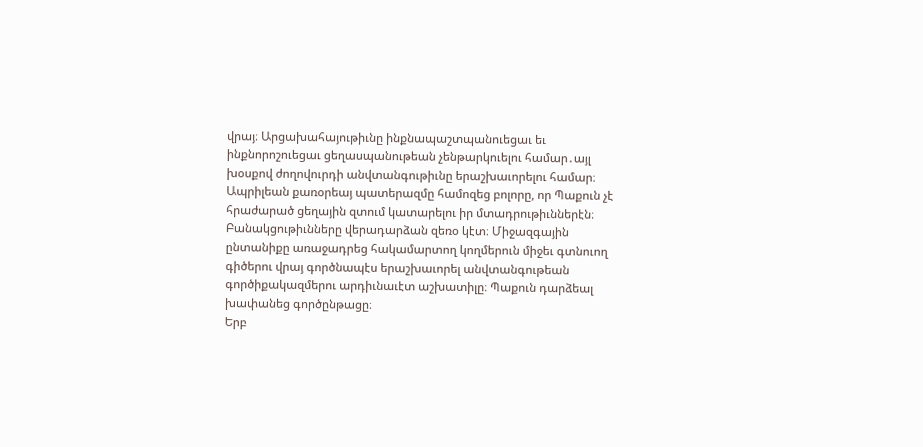վրայ։ Արցախահայութիւնը ինքնապաշտպանուեցաւ եւ ինքնորոշուեցաւ ցեղասպանութեան չենթարկուելու համար․այլ խօսքով ժողովուրդի անվտանգութիւնը երաշխաւորելու համար։
Ապրիլեան քառօրեայ պատերազմը համոզեց բոլորը, որ Պաքուն չէ հրաժարած ցեղային զտում կատարելու իր մտադրութիւններէն։ Բանակցութիւնները վերադարձան զեռօ կէտ։ Միջազգային ընտանիքը առաջադրեց հակամարտող կողմերուն միջեւ գտնուող գիծերու վրայ գործնապէս երաշխաւորել անվտանգութեան գործիքակազմերու արդիւնաւէտ աշխատիլը։ Պաքուն դարձեալ խափանեց գործընթացը։
Երբ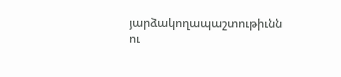յարձակողապաշտութիւնն ու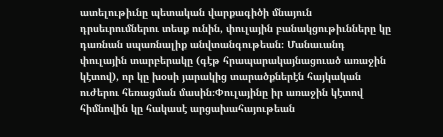ատելութիւնը պետական վարքագիծի մնայուն դրսեւրումներու տեսք ունին, փուլային բանակցութիւնները կը դառնան սպառնալիք անվտանգութեան։ Մանաւանդ փուլային տարբերակը (գէթ հրապարակայնացուած առաջին կէտով), որ կը խօսի յարակից տարածքներէն հայկական ուժերու հեռացման մասին։Փուլայինը իր առաջին կէտով հիմնովին կը հակասէ արցախահայութեան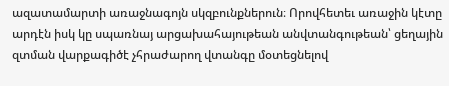ազատամարտի առաջնագոյն սկզբունքներուն։ Որովհետեւ առաջին կէտը արդէն իսկ կը սպառնայ արցախահայութեան անվտանգութեան՝ ցեղային զտման վարքագիծէ չհրաժարող վտանգը մօտեցնելով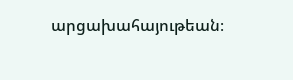արցախահայութեան։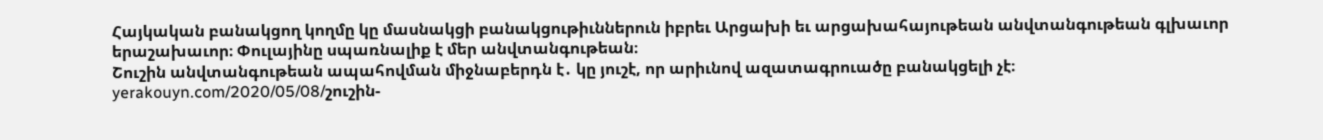Հայկական բանակցող կողմը կը մասնակցի բանակցութիւններուն իբրեւ Արցախի եւ արցախահայութեան անվտանգութեան գլխաւոր երաշախաւոր։ Փուլայինը սպառնալիք է մեր անվտանգութեան։
Շուշին անվտանգութեան ապահովման միջնաբերդն է․ կը յուշէ, որ արիւնով ազատագրուածը բանակցելի չէ։
yerakouyn.com/2020/05/08/շուշին-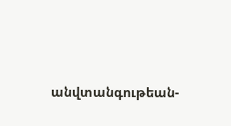անվտանգութեան-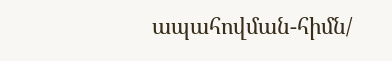ապահովման-հիմն/